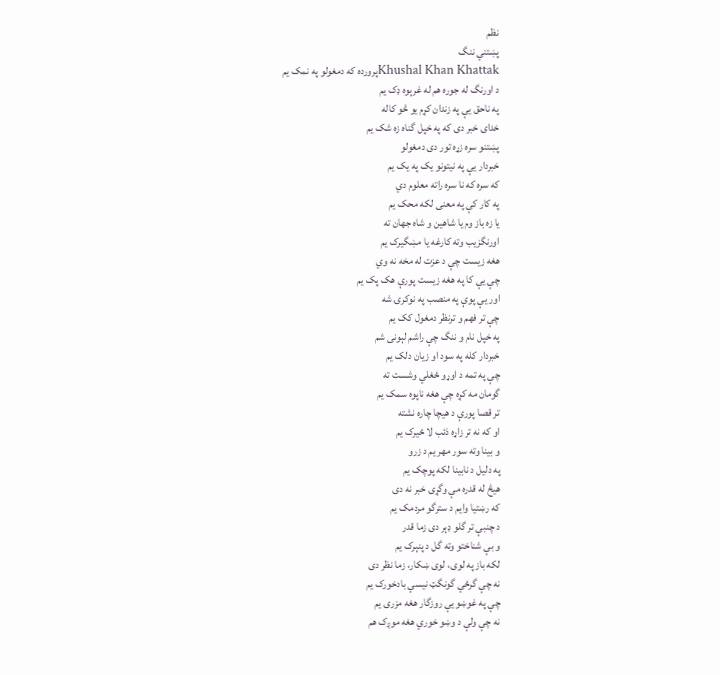نظم
پښتني ننگ
Khushal Khan Khattakپرورده که دمغولو په نمک يم
د اورنگ له جوره هم له غرېوه ډک يم
په ناحق يې په زندان کړم يو څو کاله
خدای خبر دی که په خپل گناه زه شک يم
پښتنو سره زړه تور دی دمغولو
خبردار يې په نيتونو يک په يک يم
که سره که نا سره راته معلوم دي
په کار کې په معنی لکه محک يم
يا زه باز وم يا شاهين و شاه جهان ته
اورنگزيب وته کارغه يا مښگيرک يم
هغه زيست چې د عزت له مخه نه وي
چې يې کا په هغه زيست پورې هک پک يم
اور يې پوې په منصب په نوکرۍ شه
چې تر فهم و ترنظر دمغول کک يم
په خپل نام و ننگ چې راشم لېونی شم
خبردار کله په سود او زيان دلک يم
چې په تمه د اوړو ځغلي وشست ته
گومان مه کړه چې هغه ناپوه سمک يم
تر قصا پورې د هيچا چاره نشته
او که نه تر زاړه ذئب لا ځيرک يم
و بينا وته سور مهر يم د زرو
په دليل د نابينا لکه پوچک يم
هيڅ له قدره مې وگړی خبر نه دی
که رښتيا وايم د سترگو مردمک يم
د چنبې تر گلو ډېر دی زما قدر
و بې شناختو وته گل د پنېرک يم
لکه باز په لوی، لوی ښکار، زما نظر دی
نه چې گرځي گونگټ نيسي بادخورک يم
چې په غوښو يې روزگار هغه مزری يم
نه چې ولې د وښو خوري هغه موږک هم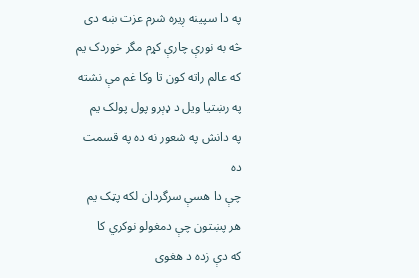په دا سپينه ږيره شرم عزت ښه دی
څه به نورې چارې کړم مگر خوردک يم
که عالم راته کون تا وکا غم مې نشته
په رښتيا ويل د ډېرو پول پولک يم
په دانش په شعور نه ده په قسمت ده
چې دا هسې سرگردان لکه پټک يم
هر پښتون چې دمغولو نوکري کا
که دې زده د هغوی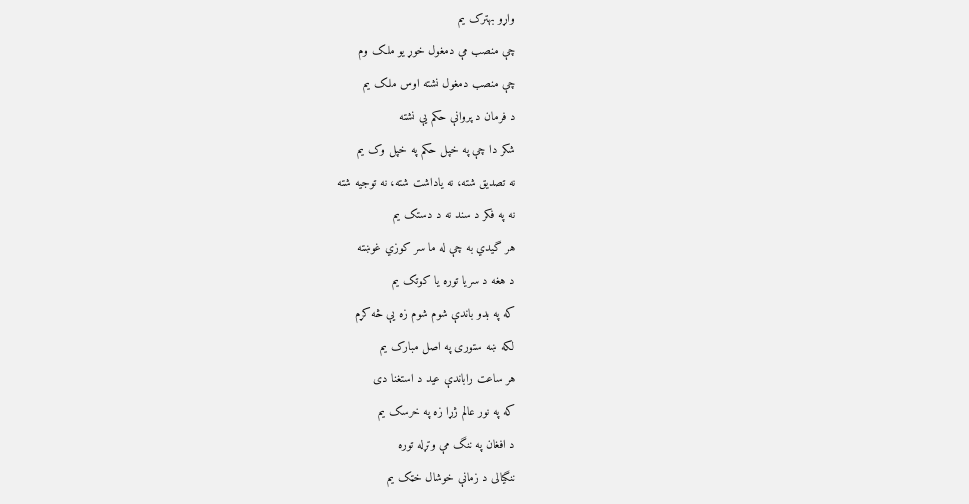واړو بهترک يم
چې منصب مې دمغول خوړ يو ملک وم
چې منصب دمغول نشته اوس ملک يم
د فرمان د پروانې حکم يې نشته
شکر دا چې په خپل حکم په خپل وک يم
نه تصديق شته، نه ياداشت شته، نه توجيه شته
نه په فکر د سند نه د دستک يم
هر گيدي به چې له ما سر کوزي غوښته
د هغه د سريا توره يا کوتک يم
که په بدو باندې شوم شوم زه يې څه کړم
لکه ښه ستوری په اصل مبارک يم
هر ساعت راباندې عيد د استغنا دی
که په نور عالم ژړا زه په خرسک يم
د افغان په ننگ مې وتړله توره
ننگيالی د زمانې خوشال خټک يم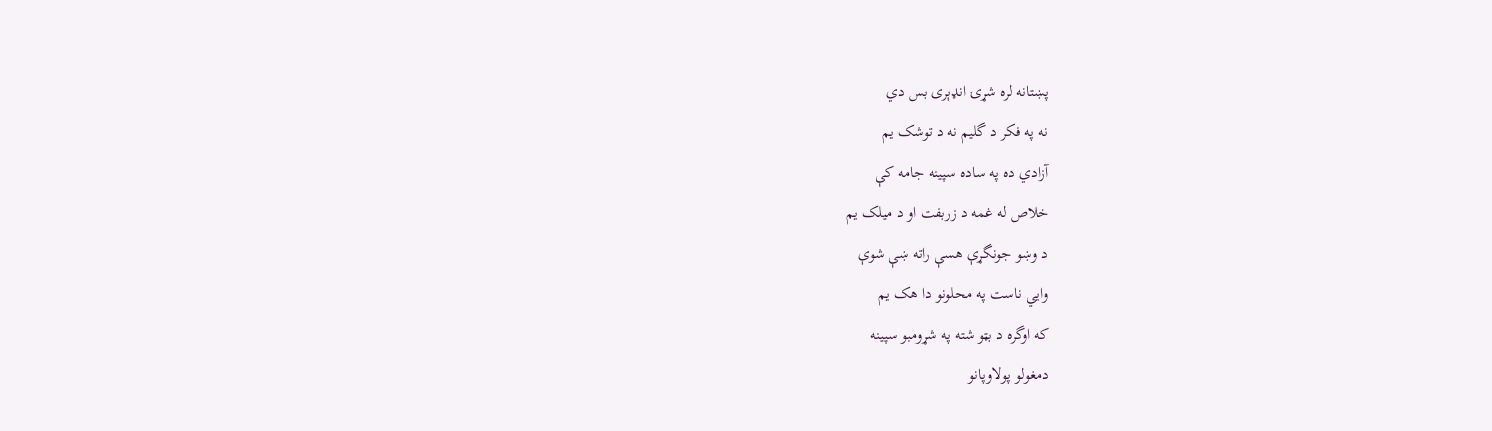پښتانه لره شړۍ انډېری بس دي
نه په فکر د گليم نه د توشک يم
آزادي ده په ساده سپينه جامه کې
خلاص له غمه د زربفت او د ميلک يم
د وښو جونگړې هسې راته ښې شوې
وايي ناست په محلونو دا هک يم
که اوگره د بټو شته په شړومبو سپينه
دمغولو پولاوپانو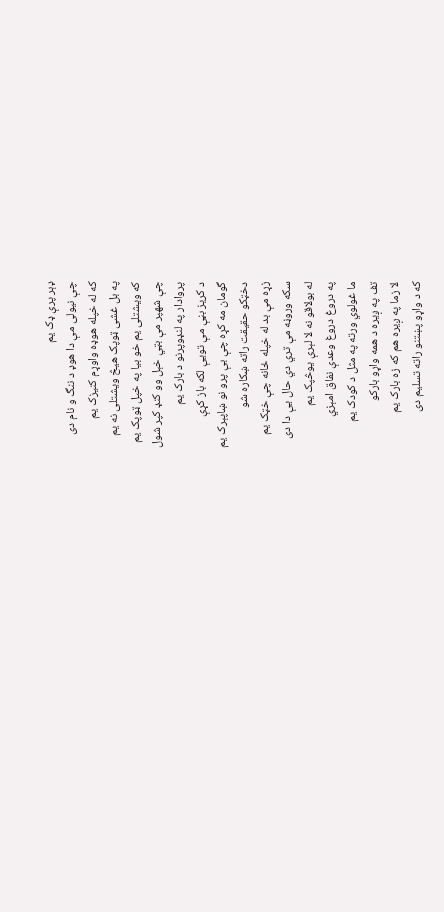ډېر پرې ډک يم
چې نيولی مې دا هوډ د ننگ و نام دی
که له خپله هوډه واوړم کنيزک يم
په بل غشی ټوپک هيڅ ويشتلی نه يم
که ويشتلی يم خو بيا په خپل ټوپک يم
چې شهپر مې بټي خېل وو کنډ کپر شول
پروادار په لنډوپرنو د بارک يم
د کريز بڼې مې تويې لکه باز کړې
گومان مه کړه چې بې پرو نو ښاپېرک يم
دخټکو حقيقت راته ښکاره شو
زړه مې بد له خپله ځانه چې خټک يم
سکه وروڼه مې تري دي حال يې دا دی
له بولاقو نه لا لېرې يوڅپک يم
په دروغ دروغ وعدې نفاق امېزي
ما غولوي ورته په مثل د کودک يم
تف په ږيره د همه واړو بارکو
لا زما په ږيره هم که زه بارک يم
که د واړو پښتنو راته تسليم دی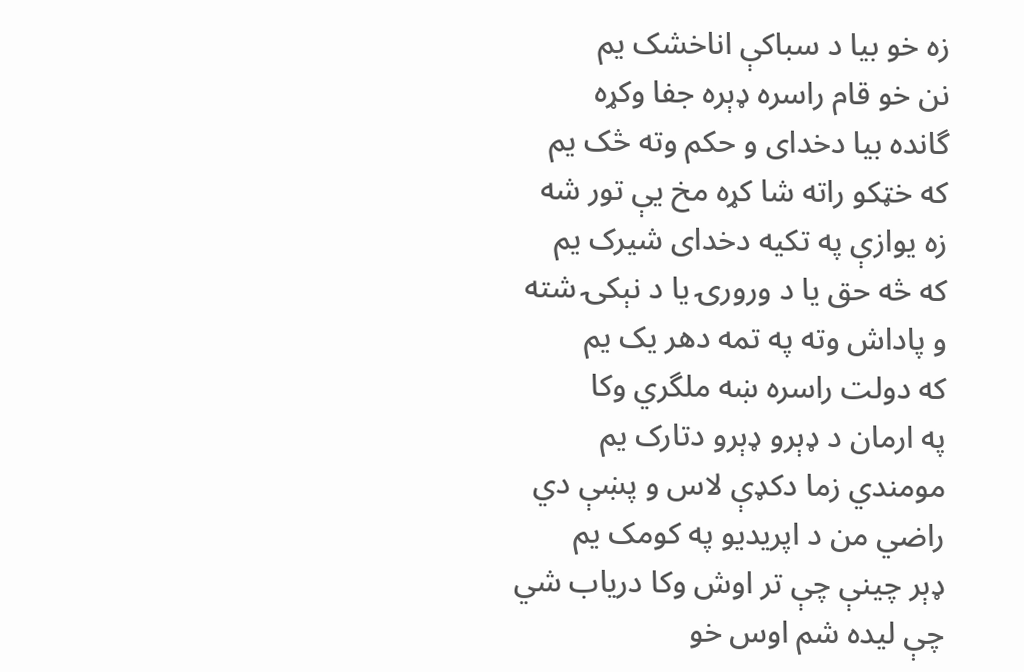زه خو بيا د سباکې اناخشک يم
نن خو قام راسره ډېره جفا وکړه
گانده بيا دخدای و حکم وته څک يم
که خټکو راته شا کړه مخ يې تور شه
زه يوازې په تکيه دخدای شيرک يم
که څه حق يا د ورورۍ يا د نېکۍ شته
و پاداش وته په تمه دهر يک يم
که دولت راسره ښه ملگري وکا
په ارمان د ډېرو ډېرو دتارک يم
مومندي زما دکډې لاس و پښې دي
راضي من د اپريديو په کومک يم
ډېر چينې چې تر اوش وکا درياب شي
چې ليده شم اوس خو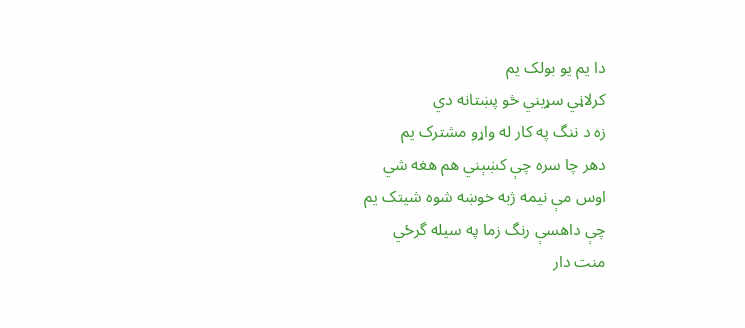دا يم يو بولک يم
کرلاڼي سړبني څو پښتانه دي
زه د ننگ په کار له واړو مشترک يم
دهر چا سره چې کښېني هم هغه شي
اوس مې نيمه ژبه خوښه شوه شيتک يم
چې داهسې رنگ زما په سيله گرځي
منت دار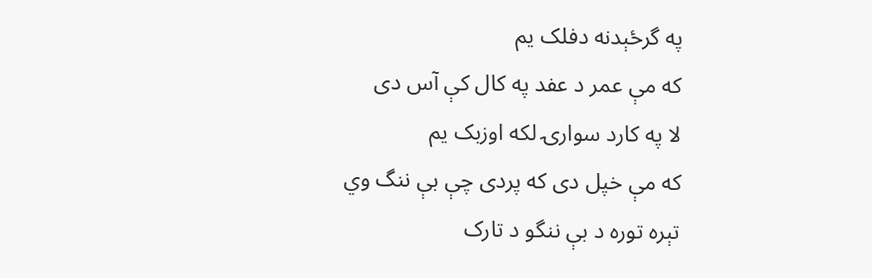په گرځېدنه دفلک يم
که مې عمر د عفد په کال کې آس دی
لا په کارد سوارۍ لکه اوزبک يم
که مې خپل دی که پردی چې بې ننگ وي
تېره توره د بې ننگو د تارک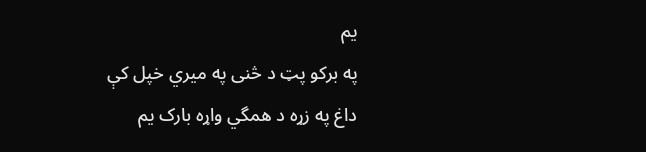يم
په برکو پټ د څنی په ميري خپل کې
داغ په زړه د همگي واړه بارک يم